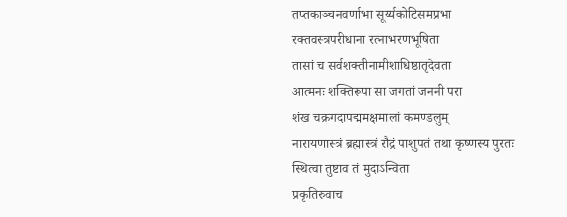तप्तकाञ्चनवर्णाभा सूर्य्यकोटिसमप्रभा
रक्तवस्त्रपरीधाना रत्नाभरणभूषिता
तासां च सर्वशक्तीनामीशाधिष्ठातृदेवता
आत्मनः शक्तिरूपा सा जगतां जननी परा
शंख चक्रगदापद्ममक्षमालां कमण्डलुम्
नारायणास्त्रं ब्रह्मास्त्रं रौद्रं पाशुपतं तथा कृष्णस्य पुरतः स्थित्वा तुष्टाव तं मुदाऽन्विता
प्रकृतिरुवाच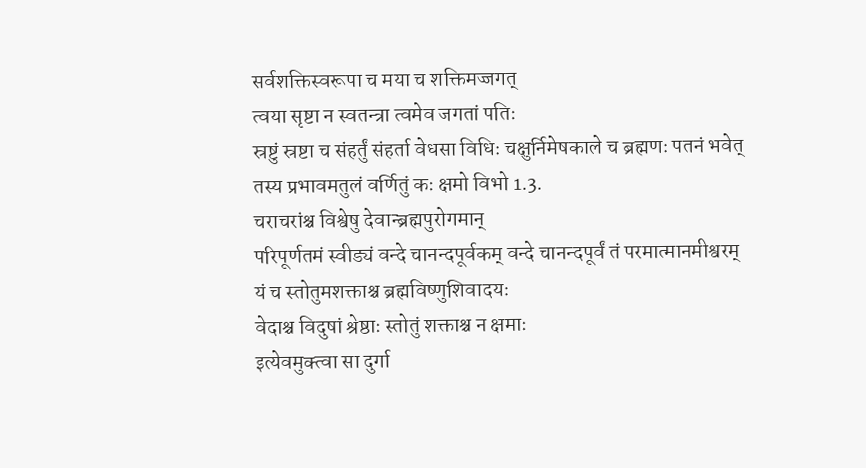सर्वशक्तिस्वरूपा च मया च शक्तिमज्जगत्
त्वया सृष्टा न स्वतन्त्रा त्वमेव जगतां पतिः
स्रष्टुं स्रष्टा च संहर्तुं संहर्ता वेधसा विधिः चक्षुर्निमेषकाले च ब्रह्मणः पतनं भवेत्
तस्य प्रभावमतुलं वर्णितुं कः क्षमो विभो 1.3.
चराचरांश्च विश्वेषु देवान्ब्रह्मपुरोगमान्
परिपूर्णतमं स्वीड्यं वन्दे चानन्दपूर्वकम् वन्दे चानन्दपूर्वं तं परमात्मानमीश्वरम्
यं च स्तोतुमशक्ताश्च ब्रह्मविष्णुशिवादयः
वेदाश्च विदुषां श्रेष्ठाः स्तोतुं शक्ताश्च न क्षमाः
इत्येवमुक्त्वा सा दुर्गा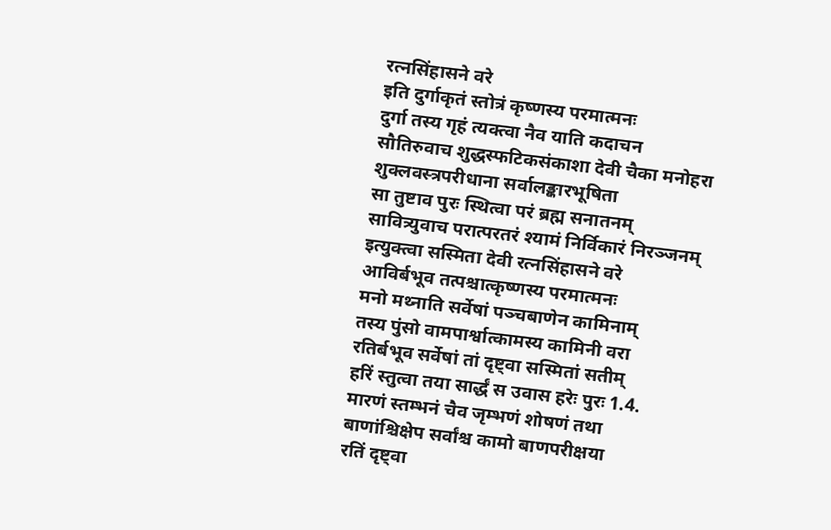रत्नसिंहासने वरे
इति दुर्गाकृतं स्तोत्रं कृष्णस्य परमात्मनः
दुर्गा तस्य गृहं त्यक्त्वा नैव याति कदाचन
सौतिरुवाच शुद्धस्फटिकसंकाशा देवी चैका मनोहरा
शुक्लवस्त्रपरीधाना सर्वालङ्कारभूषिता
सा तुष्टाव पुरः स्थित्वा परं ब्रह्म सनातनम्
सावित्र्युवाच परात्परतरं श्यामं निर्विकारं निरञ्जनम्
इत्युक्त्वा सस्मिता देवी रत्नसिंहासने वरे
आविर्बभूव तत्पश्चात्कृष्णस्य परमात्मनः
मनो मथ्नाति सर्वेषां पञ्चबाणेन कामिनाम्
तस्य पुंसो वामपार्श्वात्कामस्य कामिनी वरा
रतिर्बभूव सर्वेषां तां दृष्ट्वा सस्मितां सतीम्
हरिं स्तुत्वा तया सार्द्धं स उवास हरेः पुरः 1.4.
मारणं स्तम्भनं चैव जृम्भणं शोषणं तथा
बाणांश्चिक्षेप सर्वांश्च कामो बाणपरीक्षया
रतिं दृष्ट्वा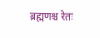ब्रह्मणश्च रेतः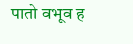पातो वभूव ह